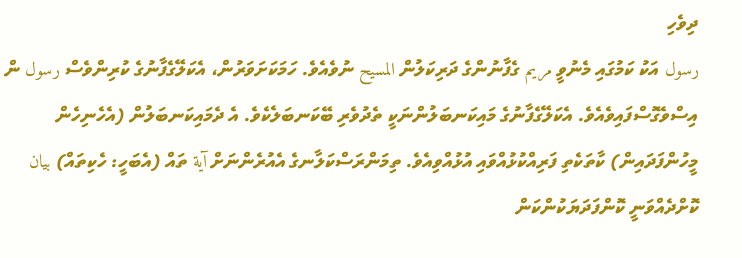ދިވެހި
رسول އަކު ކަމުގައި މެނުވީ مريم ގެފާނުންގެ ދަރިކަލުން المسيح ނުވެއެވެ. ހަމަކަށަވަރުން، އެކަލޭގެފާނުގެ ކުރިންވެސް رسول ން އިސްވެގޮސްފައިވެއެވެ. އެކަލޭގެފާނުގެ މައިކަނބަލުންނަކީ ތެދުވެރި ބޭކަނބަލެކެވެ. އެ ދެމައިކަނބަލުން (އެހެނިހެން މީހުންފަދައިން) ކާތަކެތި ފަރިއްކުޅުއްވައި އުޅުއްވިއެވެ. ތިމަންރަސްކަލާނގެ އެއުރެންނަށް آية ތައް (އެބަހީ: ހެކިތައް) بيان ކޮށްދެއްވަނީ ކޮންފަދަޔަކުންކަން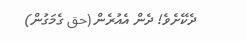ދެކޭށެވެ! ދެން އެއުރެން (حق ގެމަގުން)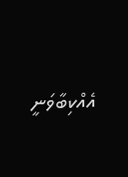އެއްކިބާވަނީ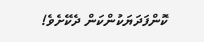ކޮންފަދަޔަކުންކަން ދެކޭށެވެ!